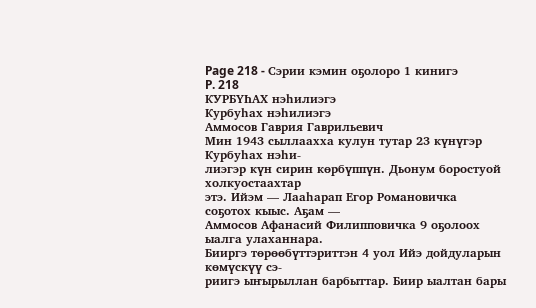Page 218 - Сэрии кэмин оҕолоро 1 кинигэ
P. 218
КУРБҮҺАХ нэһилиэгэ
Курбуһах нэһилиэгэ
Аммосов Гаврия Гаврильевич
Мин 1943 сыллаахха кулун тутар 23 күнүгэр Курбуһах нэһи-
лиэгэр күн сирин көрбүппүн. Дьонум боростуой холкуостаахтар
этэ. Ийэм — Лааһарап Егор Романовичка соҕотох кыыс. Аҕам —
Аммосов Афанасий Филипповичка 9 оҕолоох ыалга улаханнара.
Бииргэ төрөөбүттэриттэн 4 уол Ийэ дойдуларын көмүскүү сэ-
риигэ ыҥырыллан барбыттар. Биир ыалтан бары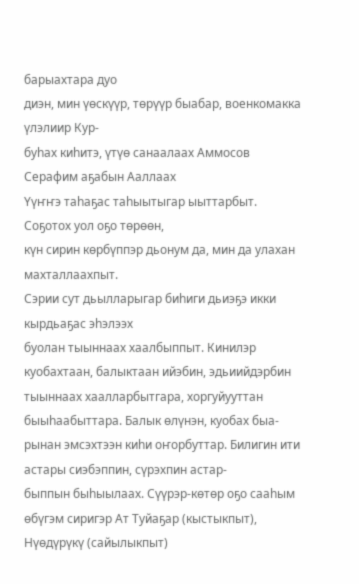барыахтара дуо
диэн, мин үөскүүр, төрүүр быабар, военкомакка үлэлиир Кур-
буһах киһитэ, үтүө санаалаах Аммосов Серафим аҕабын Ааллаах
Үүҥҥэ таһаҕас таһыытыгар ыыттарбыт. Соҕотох уол оҕо төрөөн,
күн сирин көрбүппэр дьонум да, мин да улахан махталлаахпыт.
Сэрии сут дьылларыгар биһиги дьиэҕэ икки кырдьаҕас эһэлээх
буолан тыыннаах хаалбыппыт. Кинилэр куобахтаан, балыктаан ийэбин, эдьиийдэрбин
тыыннаах хаалларбытгара, хоргуйууттан быыһаабыттара. Балык өлүнэн, куобах быа-
рынан эмсэхтээн киһи оҥорбуттар. Билигин ити астары сиэбэппин, сүрэхпин астар-
быппын быһыылаах. Сүүрэр-көтөр оҕо сааһым өбүгэм сиригэр Ат Туйаҕар (кыстыкпыт),
Нүөдүрүкү (сайылыкпыт)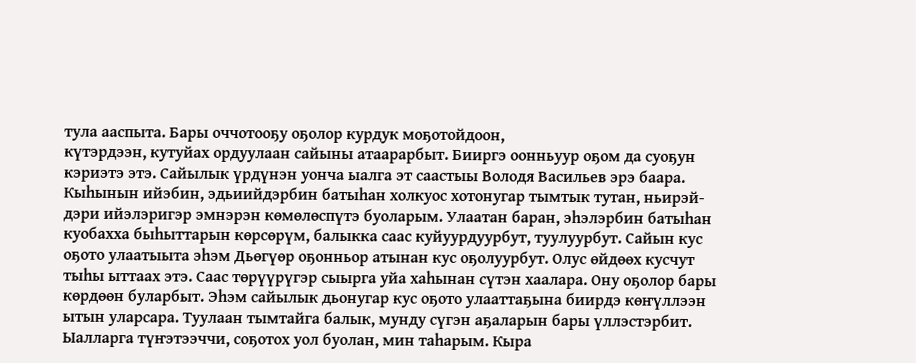тула ааспыта. Бары оччотооҕу оҕолор курдук моҕотойдоон,
күтэрдээн, кутуйах ордуулаан сайыны атаарарбыт. Бииргэ оонньуур оҕом да суоҕун
кэриэтэ этэ. Сайылык үрдүнэн уонча ыалга эт саастыы Володя Васильев эрэ баара.
Кыһынын ийэбин, эдьиийдэрбин батыһан холкуос хотонугар тымтык тутан, ньирэй-
дэри ийэлэригэр эмнэрэн көмөлөспүтэ буоларым. Улаатан баран, эһэлэрбин батыһан
куобахха быһыттарын көрсөрүм, балыкка саас куйуурдуурбут, туулуурбут. Сайын кус
оҕото улаатыыта эһэм Дьөгүөр оҕонньор атынан кус оҕолуурбут. Олус өйдөөх кусчут
тыһы ыттаах этэ. Саас төрүүрүгэр сыырга уйа хаһынан сүтэн хаалара. Ону оҕолор бары
көрдөөн буларбыт. Эһэм сайылык дьонугар кус оҕото улааттаҕына биирдэ көҥүллээн
ытын уларсара. Туулаан тымтайга балык, мунду сүгэн аҕаларын бары үллэстэрбит.
Ыалларга түҥэтээччи, соҕотох уол буолан, мин таһарым. Кыра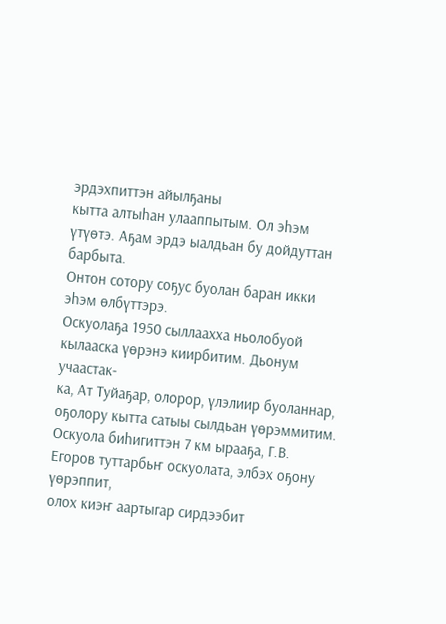эрдэхпиттэн айылҕаны
кытта алтыһан улааппытым. Ол эһэм үтүөтэ. Аҕам эрдэ ыалдьан бу дойдуттан барбыта.
Онтон сотору соҕус буолан баран икки эһэм өлбүттэрэ.
Оскуолаҕа 1950 сыллаахха ньолобуой кылааска үөрэнэ киирбитим. Дьонум учаастак-
ка, Ат Туйаҕар, олорор, үлэлиир буоланнар, оҕолору кытта сатыы сылдьан үөрэммитим.
Оскуола биһигиттэн 7 км ырааҕа, Г.В. Егоров туттарбьҥ оскуолата, элбэх оҕону үөрэппит,
олох киэҥ аартыгар сирдээбит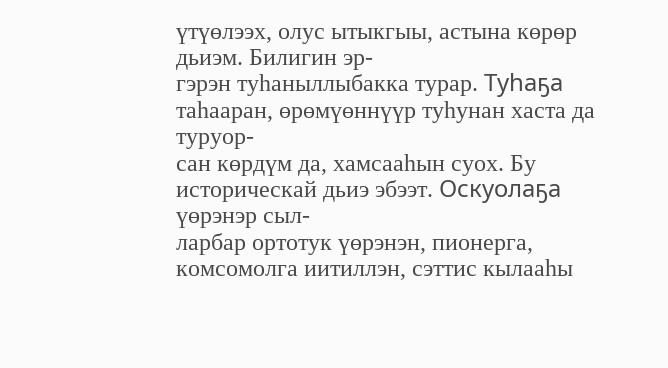үтүөлээх, олус ытыкгыы, астына көрөр дьиэм. Билигин эр-
гэрэн туһаныллыбакка турар. Туһаҕа таһааран, өрөмүөннүүр туһунан хаста да туруор-
сан көрдүм да, хамсааһын суох. Бу историческай дьиэ эбээт. Оскуолаҕа үөрэнэр сыл-
ларбар ортотук үөрэнэн, пионерга, комсомолга иитиллэн, сэттис кылааһы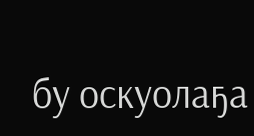бу оскуолаҕа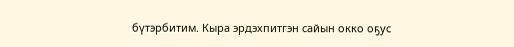бүтэрбитим. Кыра эрдэхпитгэн сайын окко оҕус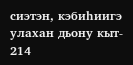сиэтэн, кэбиһиигэ улахан дьону кыт-
214